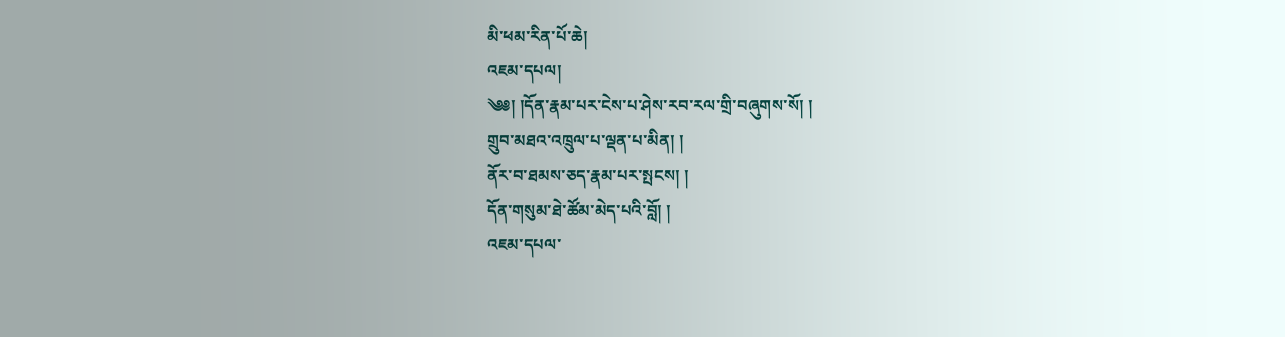མི་ཕམ་རིན་པོ་ཆེ།
འཇམ་དཔལ།
༄༅། །དོན་རྣམ་པར་ངེས་པ་ཤེས་རབ་རལ་གྲི་བཞུགས་སོ། །
གྲུབ་མཐའ་འཁྲུལ་པ་ལྡན་པ་མིན། །
ནོར་བ་ཐམས་ཅད་རྣམ་པར་སྤངས། །
དོན་གསུམ་ཐེ་ཚོམ་མེད་པའི་བློ། །
འཇམ་དཔལ་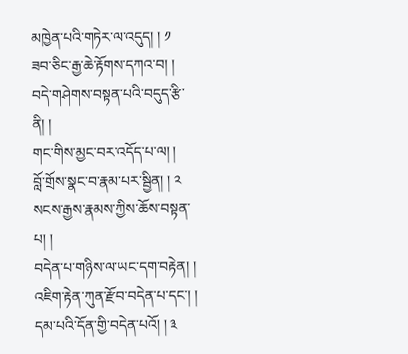མཁྱེན་པའི་གཏེར་ལ་འདུད། ། ༡
ཟབ་ཅིང་རྒྱ་ཆེ་རྟོགས་དཀའ་བ། །
བདེ་གཤེགས་བསྟན་པའི་བདུད་རྩི་ནི། །
གང་གིས་མྱང་བར་འདོད་པ་ལ། །
བློ་གྲོས་སྣང་བ་རྣམ་པར་སྦྱིན། ། ༢
སངས་རྒྱས་རྣམས་ཀྱིས་ཆོས་བསྟན་པ། །
བདེན་པ་གཉིས་ལ་ཡང་དག་བརྟེན། །
འཇིག་རྟེན་ཀུན་རྫོབ་བདེན་པ་དང་། །
དམ་པའི་དོན་གྱི་བདེན་པའོ། ། ༣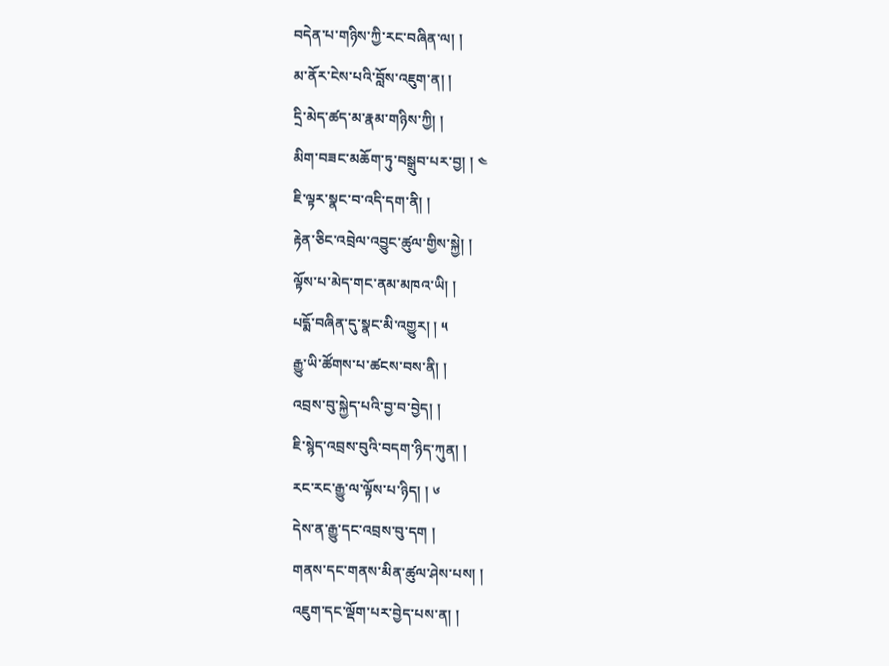བདེན་པ་གཉིས་ཀྱི་རང་བཞིན་ལ། །
མ་ནོར་ངེས་པའི་བློས་འཇུག་ན། །
དྲི་མེད་ཚད་མ་རྣམ་གཉིས་ཀྱི། །
མིག་བཟང་མཆོག་ཏུ་བསྒྲུབ་པར་བྱ། ། ༤
ཇི་ལྟར་སྣང་བ་འདི་དག་ནི། །
རྟེན་ཅིང་འབྲེལ་འབྱུང་ཚུལ་གྱིས་སྐྱེ། །
ལྟོས་པ་མེད་གང་ནམ་མཁའ་ཡི། །
པདྨོ་བཞིན་དུ་སྣང་མི་འགྱུར། ། ༥
རྒྱུ་ཡི་ཚོགས་པ་ཚངས་བས་ནི། །
འབྲས་བུ་སྐྱེད་པའི་བྱ་བ་བྱེད། །
ཇི་སྙེད་འབྲས་བུའི་བདག་ཉིད་ཀུན། །
རང་རང་རྒྱུ་ལ་ལྟོས་པ་ཉིད། ། ༦
དེས་ན་རྒྱུ་དང་འབྲས་བུ་དག །
གནས་དང་གནས་མིན་ཚུལ་ཤེས་པས། །
འཇུག་དང་ལྡོག་པར་བྱེད་པས་ན། །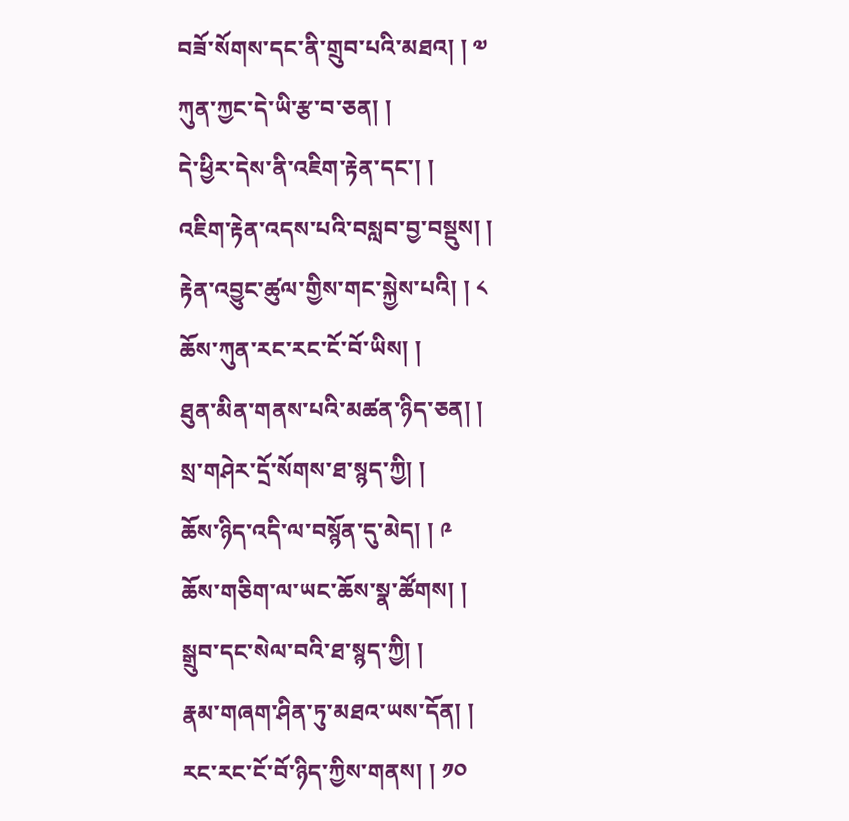བཟོ་སོགས་དང་ནི་གྲུབ་པའི་མཐའ། ། ༧
ཀུན་ཀྱང་དེ་ཡི་རྩ་བ་ཅན། །
དེ་ཕྱིར་དེས་ནི་འཇིག་རྟེན་དང་། །
འཇིག་རྟེན་འདས་པའི་བསླབ་བྱ་བསྡུས། །
རྟེན་འབྱུང་ཚུལ་གྱིས་གང་སྐྱེས་པའི། ། ༨
ཆོས་ཀུན་རང་རང་ངོ་བོ་ཡིས། །
ཐུན་མིན་གནས་པའི་མཚན་ཉིད་ཅན། །
སྲ་གཤེར་དྲོ་སོགས་ཐ་སྙད་ཀྱི། །
ཆོས་ཉིད་འདི་ལ་བསྙོན་དུ་མེད། ། ༩
ཆོས་གཅིག་ལ་ཡང་ཆོས་སྣ་ཚོགས། །
སྒྲུབ་དང་སེལ་བའི་ཐ་སྙད་ཀྱི། །
རྣམ་གཞག་ཤིན་ཏུ་མཐའ་ཡས་དོན། །
རང་རང་ངོ་བོ་ཉིད་ཀྱིས་གནས། ། ༡༠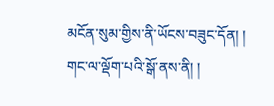མངོན་སུམ་གྱིས་ནི་ཡོངས་བཟུང་དོན། །
གང་ལ་ལྡོག་པའི་སྒོ་ནས་ནི། །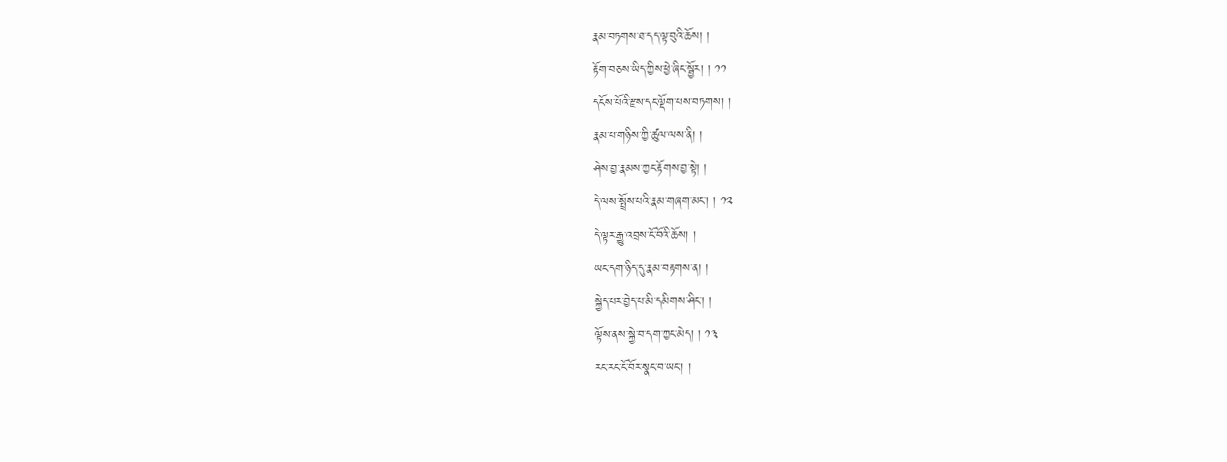རྣམ་བཏགས་ཐ་དད་ལྟ་བུའི་ཆོས། །
རྟོག་བཅས་ཡིད་ཀྱིས་ཕྱེ་ཞིང་སྦྱོར། ། ༡༡
དངོས་པོའི་རྫས་དང་ལྡོག་པས་བཏགས། །
རྣམ་པ་གཉིས་ཀྱི་ཚུལ་ལས་ནི། །
ཤེས་བྱ་རྣམས་ཀྱང་རྟོགས་བྱ་སྟེ། །
དེ་ལས་སྤྲོས་པའི་རྣམ་གཞག་མང་། ། ༡༢
དེ་ལྟར་རྒྱུ་འབྲས་ངོ་བོའི་ཆོས། །
ཡང་དག་ཉིད་དུ་རྣམ་བརྟགས་ན། །
སྐྱེད་པར་བྱེད་པ་མི་དམིགས་ཤིང་། །
ལྟོས་ནས་སྐྱེ་བ་དག་ཀྱང་མེད། ། ༡༣
རང་རང་ངོ་བོར་སྣང་བ་ཡང་། །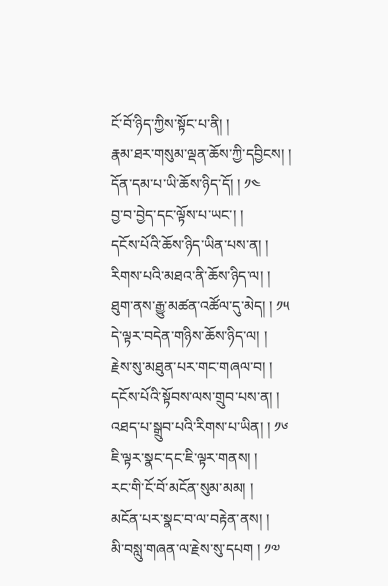ངོ་བོ་ཉིད་ཀྱིས་སྟོང་པ་ནི། །
རྣམ་ཐར་གསུམ་ལྡན་ཆོས་ཀྱི་དབྱིངས། །
དོན་དམ་པ་ཡི་ཆོས་ཉིད་དོ། ། ༡༤
བྱ་བ་བྱེད་དང་ལྟོས་པ་ཡང་། །
དངོས་པོའི་ཆོས་ཉིད་ཡིན་པས་ན། །
རིགས་པའི་མཐའ་ནི་ཆོས་ཉིད་ལ། །
ཐུག་ནས་རྒྱུ་མཚན་འཚོལ་དུ་མེད། ། ༡༥
དེ་ལྟར་བདེན་གཉིས་ཆོས་ཉིད་ལ། །
རྗེས་སུ་མཐུན་པར་གང་གཞལ་བ། །
དངོས་པོའི་སྟོབས་ལས་གྲུབ་པས་ན། །
འཐད་པ་སྒྲུབ་པའི་རིགས་པ་ཡིན། ། ༡༦
ཇི་ལྟར་སྣང་དང་ཇི་ལྟར་གནས། །
རང་གི་ངོ་བོ་མངོན་སུམ་མམ། །
མངོན་པར་སྣང་བ་ལ་བརྟེན་ནས། །
མི་བསླུ་གཞན་ལ་རྗེས་སུ་དཔག ། ༡༧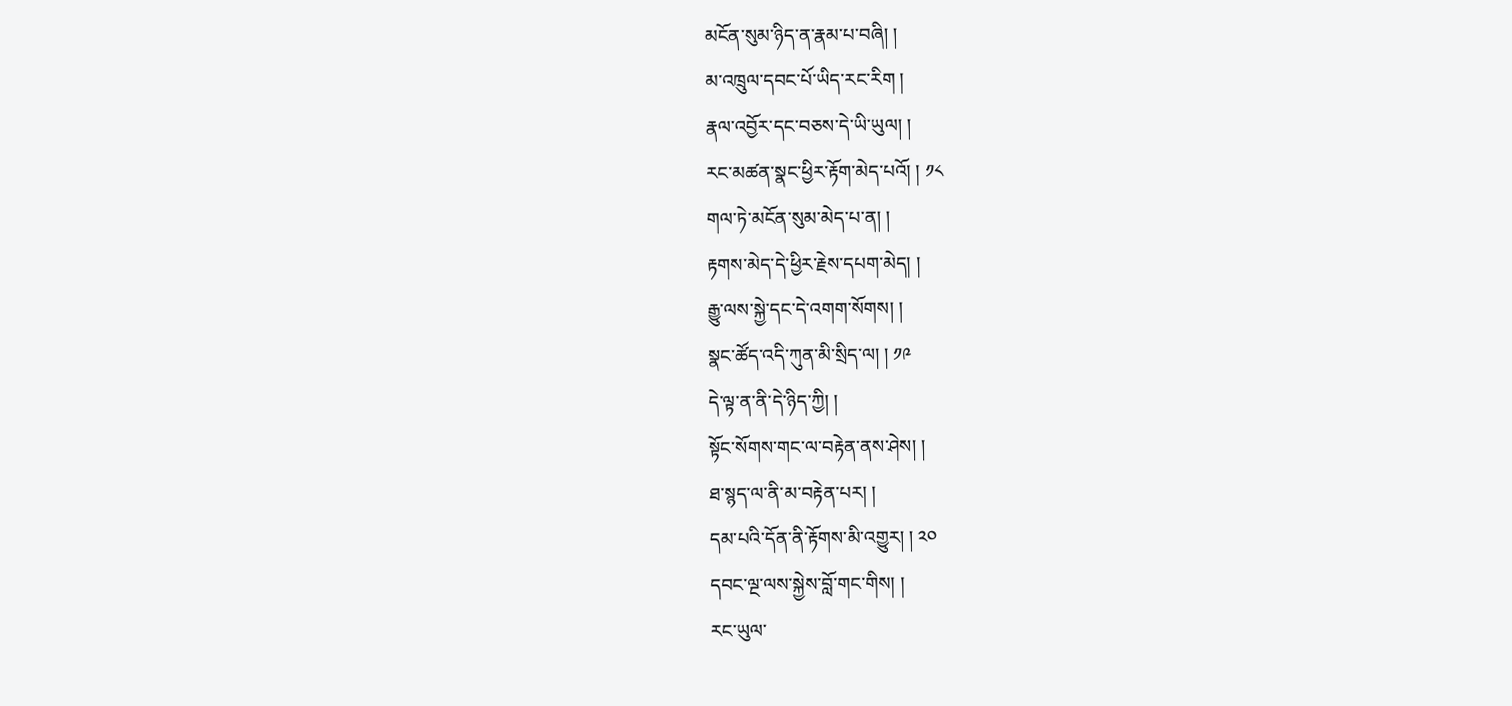མངོན་སུམ་ཉིད་ན་རྣམ་པ་བཞི། །
མ་འཁྲུལ་དབང་པོ་ཡིད་རང་རིག །
རྣལ་འབྱོར་དང་བཅས་དེ་ཡི་ཡུལ། །
རང་མཚན་སྣང་ཕྱིར་རྟོག་མེད་པའོ། ། ༡༨
གལ་ཏེ་མངོན་སུམ་མེད་པ་ན། །
རྟགས་མེད་དེ་ཕྱིར་རྗེས་དཔག་མེད། །
རྒྱུ་ལས་སྐྱེ་དང་དེ་འགག་སོགས། །
སྣང་ཚོད་འདི་ཀུན་མི་སྲིད་ལ། ། ༡༩
དེ་ལྟ་ན་ནི་དེ་ཉིད་ཀྱི། །
སྟོང་སོགས་གང་ལ་བརྟེན་ནས་ཤེས། །
ཐ་སྙད་ལ་ནི་མ་བརྟེན་པར། །
དམ་པའི་དོན་ནི་རྟོགས་མི་འགྱུར། ། ༢༠
དབང་ལྔ་ལས་སྐྱེས་བློ་གང་གིས། །
རང་ཡུལ་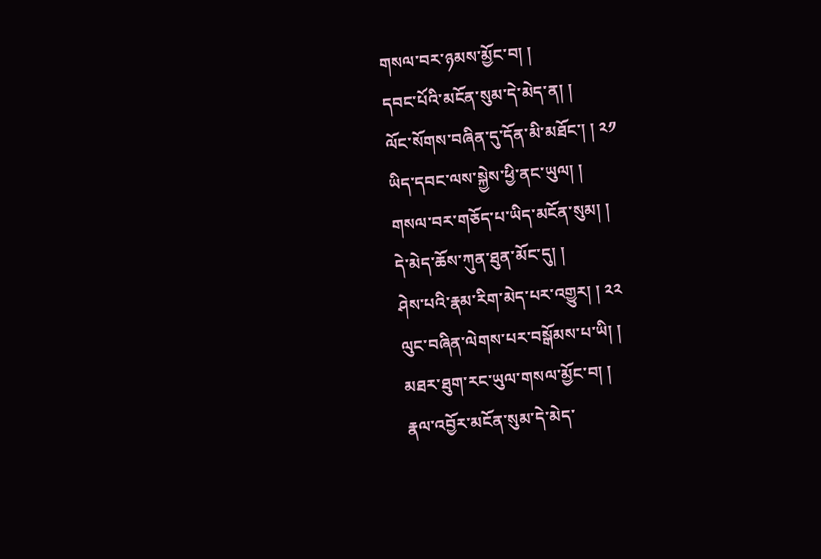གསལ་བར་ཉམས་མྱོང་བ། །
དབང་པོའི་མངོན་སུམ་དེ་མེད་ན། །
ལོང་སོགས་བཞིན་དུ་དོན་མི་མཐོང་། ། ༢༡
ཡིད་དབང་ལས་སྐྱེས་ཕྱི་ནང་ཡུལ། །
གསལ་བར་གཅོད་པ་ཡིད་མངོན་སུམ། །
དེ་མེད་ཆོས་ཀུན་ཐུན་མོང་དུ། །
ཤེས་པའི་རྣམ་རིག་མེད་པར་འགྱུར། ། ༢༢
ལུང་བཞིན་ལེགས་པར་བསྒོམས་པ་ཡི། །
མཐར་ཐུག་རང་ཡུལ་གསལ་མྱོང་བ། །
རྣལ་འབྱོར་མངོན་སུམ་དེ་མེད་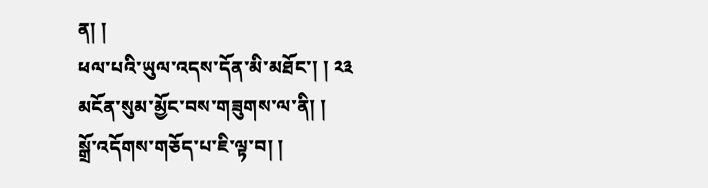ན། །
ཕལ་པའི་ཡུལ་འདས་དོན་མི་མཐོང་། ། ༢༣
མངོན་སུམ་མྱོང་བས་གཟུགས་ལ་ནི། །
སྒྲོ་འདོགས་གཅོད་པ་ཇི་ལྟ་བ། །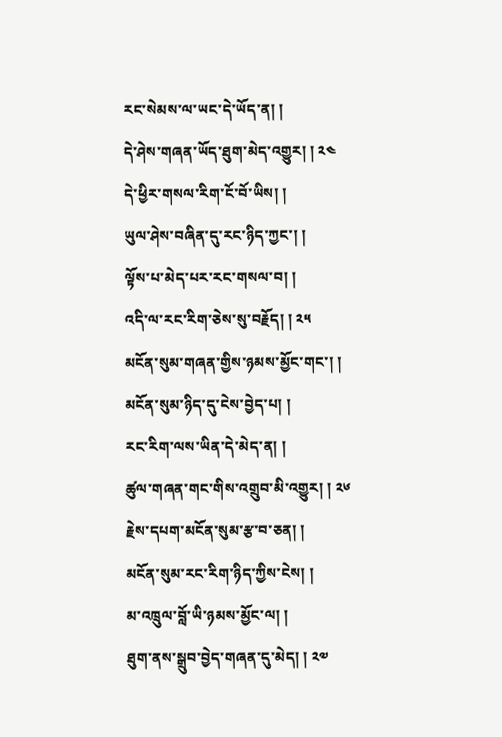རང་སེམས་ལ་ཡང་དེ་ཡོད་ན། །
དེ་ཤེས་གཞན་ཡོད་ཐུག་མེད་འགྱུར། ། ༢༤
དེ་ཕྱིར་གསལ་རིག་ངོ་བོ་ཡིས། །
ཡུལ་ཤེས་བཞིན་དུ་རང་ཉིད་ཀྱང་། །
ལྟོས་པ་མེད་པར་རང་གསལ་བ། །
འདི་ལ་རང་རིག་ཅེས་སུ་བརྗོད། ། ༢༥
མངོན་སུམ་གཞན་གྱིས་ཉམས་མྱོང་གང་། །
མངོན་སུམ་ཉིད་དུ་ངེས་བྱེད་པ། །
རང་རིག་ལས་ཡིན་དེ་མེད་ན། །
ཚུལ་གཞན་གང་གིས་འགྲུབ་མི་འགྱུར། ། ༢༦
རྗེས་དཔག་མངོན་སུམ་རྩ་བ་ཅན། །
མངོན་སུམ་རང་རིག་ཉིད་ཀྱིས་ངེས། །
མ་འཁྲུལ་བློ་ཡི་ཉམས་མྱོང་ལ། །
ཐུག་ནས་སྒྲུབ་བྱེད་གཞན་དུ་མེད། ། ༢༧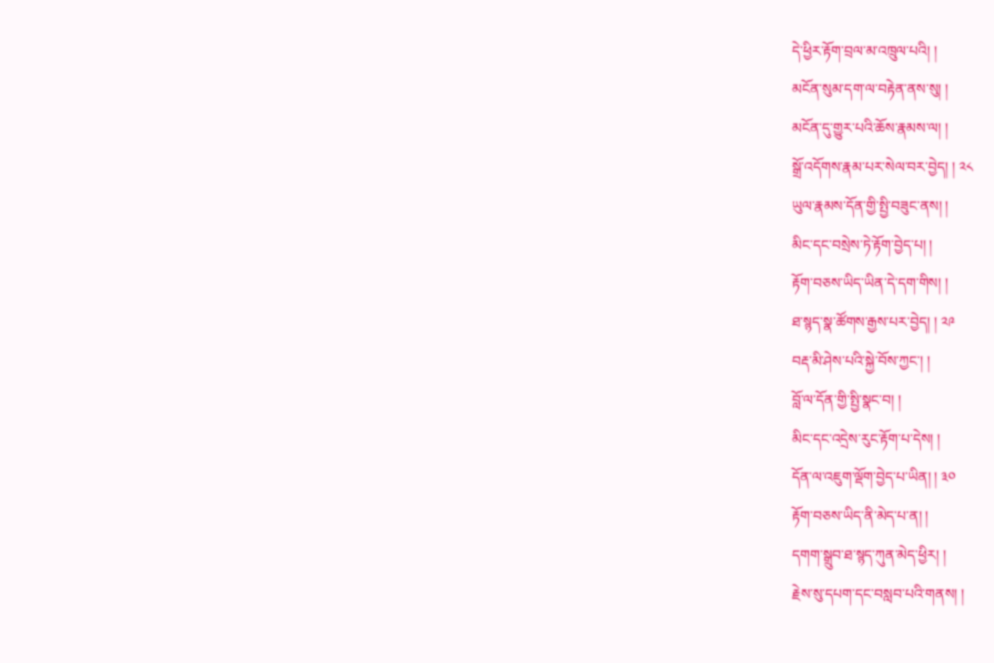དེ་ཕྱིར་རྟོག་བྲལ་མ་འཁྲུལ་པའི། །
མངོན་སུམ་དག་ལ་བརྟེན་ནས་སུ། །
མངོན་དུ་གྱུར་པའི་ཆོས་རྣམས་ལ། །
སྒྲོ་འདོགས་རྣམ་པར་སེལ་བར་བྱེད། ། ༢༨
ཡུལ་རྣམས་དོན་གྱི་སྤྱི་བཟུང་ནས། །
མིང་དང་བསྲེས་ཏེ་རྟོག་བྱེད་པ། །
རྟོག་བཅས་ཡིད་ཡིན་དེ་དག་གིས། །
ཐ་སྙད་སྣ་ཚོགས་རྒྱས་པར་བྱེད། ། ༢༩
བརྡ་མི་ཤེས་པའི་སྐྱེ་བོས་ཀྱང་། །
བློ་ལ་དོན་གྱི་སྤྱི་སྣང་བ། །
མིང་དང་འདྲེས་རུང་རྟོག་པ་དེས། །
དོན་ལ་འཇུག་ལྡོག་བྱེད་པ་ཡིན། ། ༣༠
རྟོག་བཅས་ཡིད་ནི་མེད་པ་ན། །
དགག་སྒྲུབ་ཐ་སྙད་ཀུན་མེད་ཕྱིར། །
རྗེས་སུ་དཔག་དང་བསླབ་པའི་གནས། །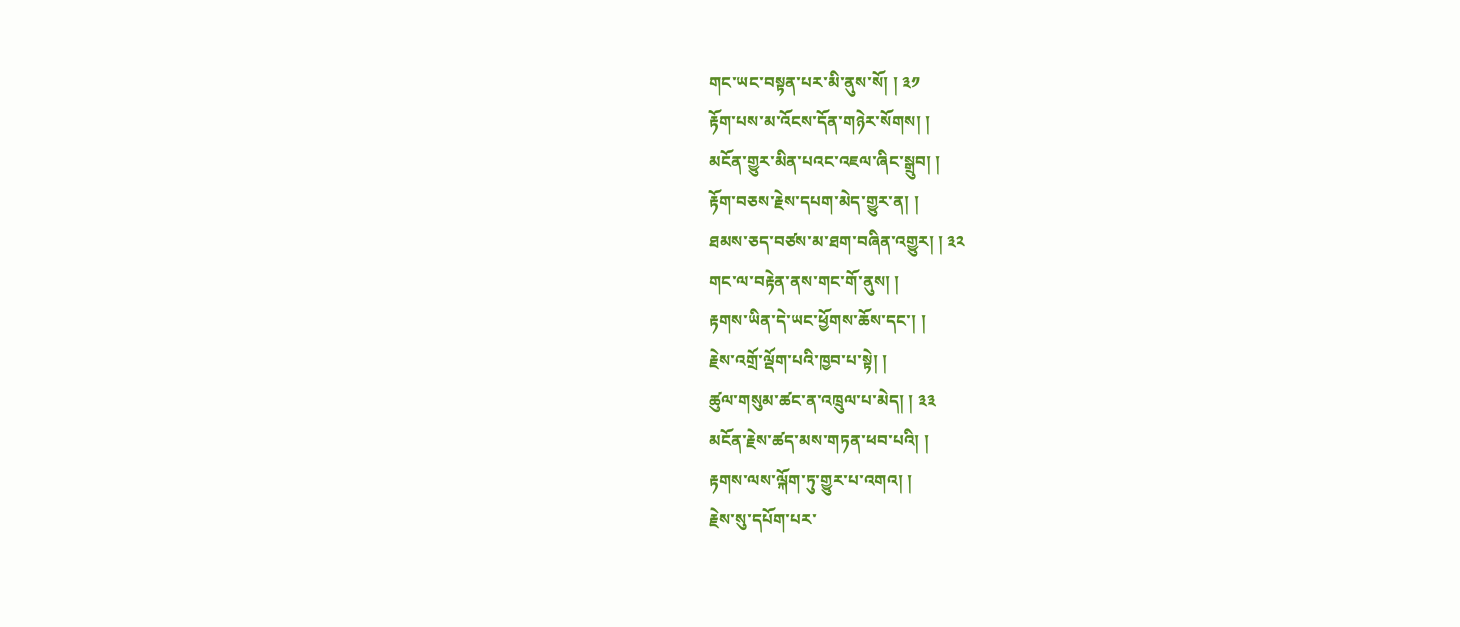གང་ཡང་བསྟན་པར་མི་ནུས་སོ། ། ༣༡
རྟོག་པས་མ་འོངས་དོན་གཉེར་སོགས། །
མངོན་གྱུར་མིན་པའང་འཇལ་ཞིང་སྒྲུབ། །
རྟོག་བཅས་རྗེས་དཔག་མེད་གྱུར་ན། །
ཐམས་ཅད་བཙས་མ་ཐག་བཞིན་འགྱུར། ། ༣༢
གང་ལ་བརྟེན་ནས་གང་གོ་ནུས། །
རྟགས་ཡིན་དེ་ཡང་ཕྱོགས་ཆོས་དང་། །
རྗེས་འགྲོ་ལྡོག་པའི་ཁྱབ་པ་སྟེ། །
ཚུལ་གསུམ་ཚང་ན་འཁྲུལ་པ་མེད། ། ༣༣
མངོན་རྗེས་ཚད་མས་གཏན་ཕབ་པའི། །
རྟགས་ལས་ལྐོག་ཏུ་གྱུར་པ་འགའ། །
རྗེས་སུ་དཔོག་པར་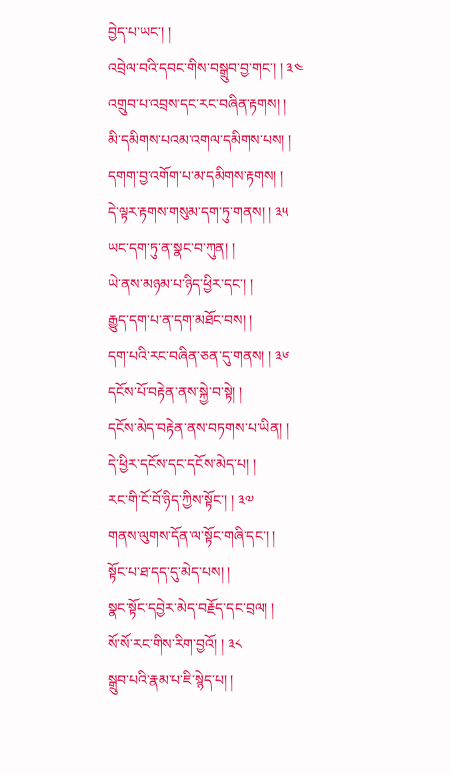བྱེད་པ་ཡང་། །
འབྲེལ་བའི་དབང་གིས་བསྒྲུབ་བྱ་གང་། ། ༣༤
འགྲུབ་པ་འབྲས་དང་རང་བཞིན་རྟགས། །
མི་དམིགས་པའམ་འགལ་དམིགས་པས། །
དགག་བྱ་འགོག་པ་མ་དམིགས་རྟགས། །
དེ་ལྟར་རྟགས་གསུམ་དག་ཏུ་གནས། ། ༣༥
ཡང་དག་ཏུ་ན་སྣང་བ་ཀུན། །
ཡེ་ནས་མཉམ་པ་ཉིད་ཕྱིར་དང་། །
རྒྱུད་དག་པ་ན་དག་མཐོང་བས། །
དག་པའི་རང་བཞིན་ཅན་དུ་གནས། ། ༣༦
དངོས་པོ་བརྟེན་ནས་སྐྱེ་བ་སྟེ། །
དངོས་མེད་བརྟེན་ནས་བཏགས་པ་ཡིན། །
དེ་ཕྱིར་དངོས་དང་དངོས་མེད་པ། །
རང་གི་ངོ་བོ་ཉིད་ཀྱིས་སྟོང་། ། ༣༧
གནས་ལུགས་དོན་ལ་སྟོང་གཞི་དང་། །
སྟོང་པ་ཐ་དད་དུ་མེད་པས། །
སྣང་སྟོང་དབྱེར་མེད་བརྗོད་དང་བྲལ། །
སོ་སོ་རང་གིས་རིག་བྱའོ། ། ༣༨
སྒྲུབ་པའི་རྣམ་པ་ཇི་སྙེད་པ། །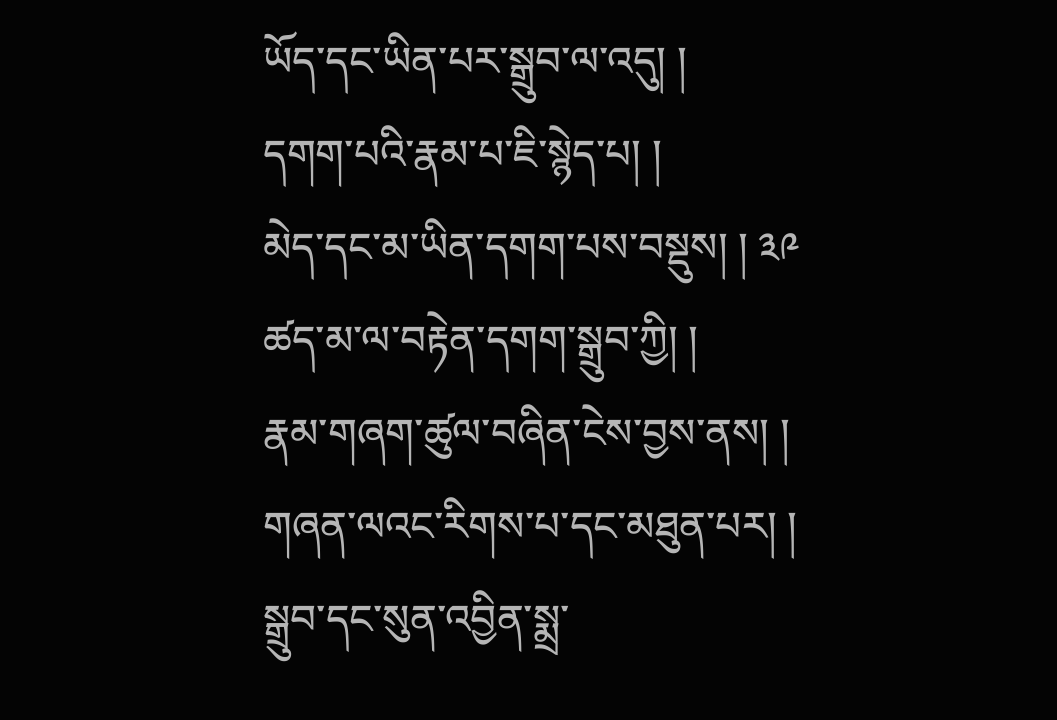ཡོད་དང་ཡིན་པར་སྒྲུབ་ལ་འདུ། །
དགག་པའི་རྣམ་པ་ཇི་སྙེད་པ། །
མེད་དང་མ་ཡིན་དགག་པས་བསྡུས། ། ༣༩
ཚད་མ་ལ་བརྟེན་དགག་སྒྲུབ་ཀྱི། །
རྣམ་གཞག་ཚུལ་བཞིན་ངེས་བྱས་ནས། །
གཞན་ལའང་རིགས་པ་དང་མཐུན་པར། །
སྒྲུབ་དང་སུན་འབྱིན་སྨྲ་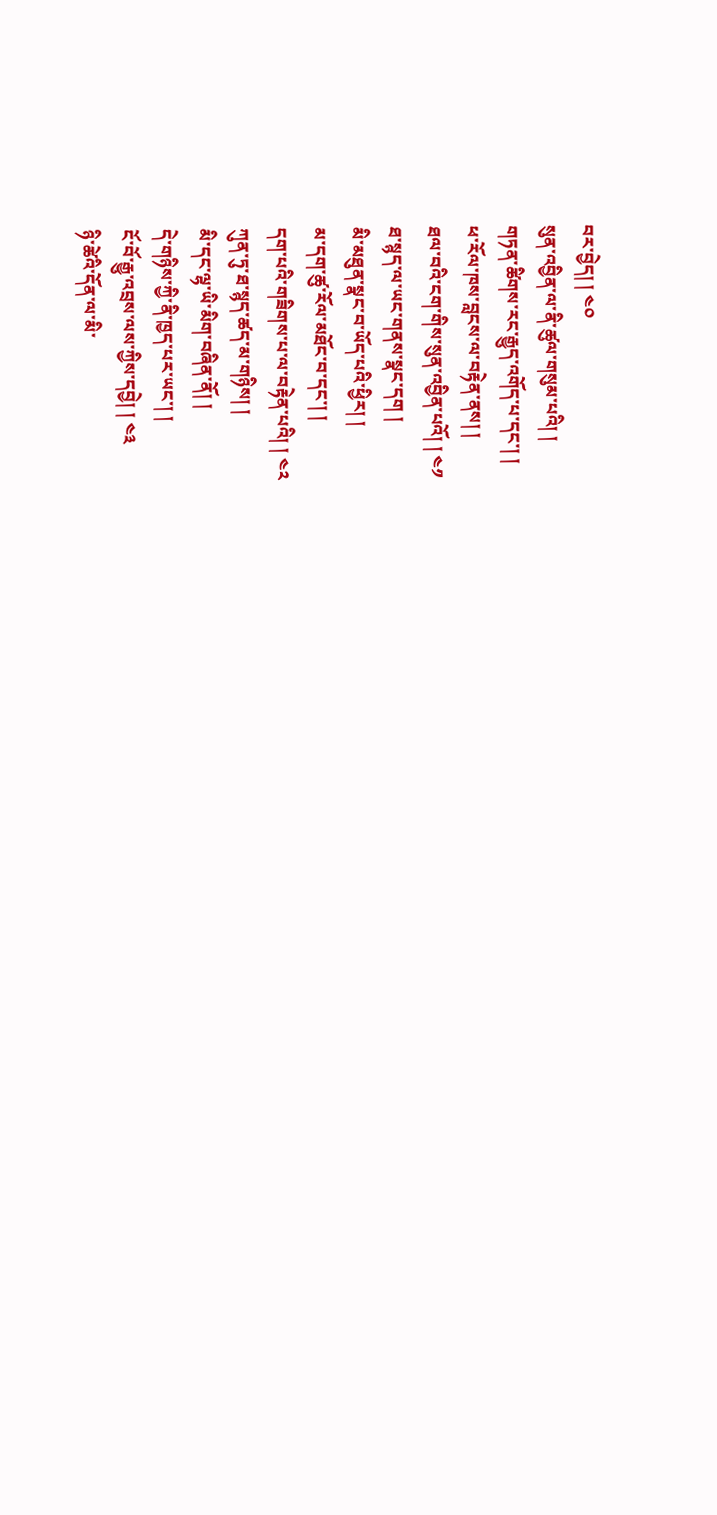བར་བྱེད། ། ༤༠
སུན་འབྱིན་ལ་ནི་ཚུལ་གསུམ་པའི། །
གཏན་ཚིགས་རང་རྒྱུད་འགོད་པ་དང་། །
ཕ་རོལ་ཁས་བླངས་ལ་བརྟེན་ནས། །
ཐལ་བའི་ངག་གིས་སུན་འབྱིན་པའོ། ། ༤༡
ཐ་སྙད་ལ་ཡང་གནས་སྣང་དག །
མི་མཐུན་སྣང་བ་ཡོད་པའི་ཕྱིར། །
མ་དག་ཚུ་རོལ་མཐོང་བ་དང་། །
དག་པའི་གཟིགས་པ་ལ་བརྟེན་པའི། ། ༤༢
ཀུན་ཏུ་ཐ་སྙད་ཚད་མ་གཉིས། །
མི་དང་ལྷ་ཡི་མིག་བཞིན་ནོ། །
དེ་གཉིས་ཀྱི་ནི་ཁྱད་པར་ཡང་། །
ངོ་བོ་རྒྱུ་འབྲས་ལས་ཀྱིས་དབྱེ། ། ༤༣
ཉི་ཚེའི་དོན་ལ་མི་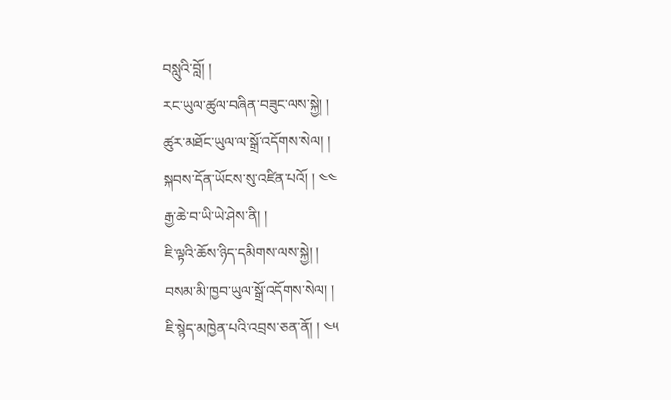བསླུའི་བློ། །
རང་ཡུལ་ཚུལ་བཞིན་བཟུང་ལས་སྐྱེ། །
ཚུར་མཐོང་ཡུལ་ལ་སྒྲོ་འདོགས་སེལ། །
སྐབས་དོན་ཡོངས་སུ་འཛིན་པའོ། ། ༤༤
རྒྱ་ཆེ་བ་ཡི་ཡེ་ཤེས་ནི། །
ཇི་ལྟའི་ཆོས་ཉིད་དམིགས་ལས་སྐྱེ། །
བསམ་མི་ཁྱབ་ཡུལ་སྒྲོ་འདོགས་སེལ། །
ཇི་སྙེད་མཁྱེན་པའི་འབྲས་ཅན་ནོ། ། ༤༥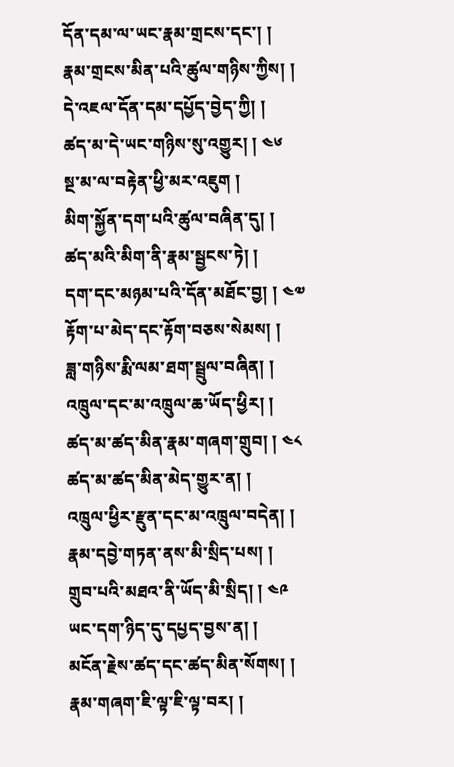དོན་དམ་ལ་ཡང་རྣམ་གྲངས་དང་། །
རྣམ་གྲངས་མིན་པའི་ཚུལ་གཉིས་ཀྱིས། །
དེ་འཇལ་དོན་དམ་དཔྱོད་བྱེད་ཀྱི། །
ཚད་མ་དེ་ཡང་གཉིས་སུ་འགྱུར། ། ༤༦
སྔ་མ་ལ་བརྟེན་ཕྱི་མར་འཇུག །
མིག་སྐྱོན་དག་པའི་ཚུལ་བཞིན་དུ། །
ཚད་མའི་མིག་ནི་རྣམ་སྦྱངས་ཏེ། །
དག་དང་མཉམ་པའི་དོན་མཐོང་བྱ། ། ༤༧
རྟོག་པ་མེད་དང་རྟོག་བཅས་སེམས། །
ཟླ་གཉིས་རྨི་ལམ་ཐག་སྦྲུལ་བཞིན། །
འཁྲུལ་དང་མ་འཁྲུལ་ཆ་ཡོད་ཕྱིར། །
ཚད་མ་ཚད་མིན་རྣམ་གཞག་གྲུབ། ། ༤༨
ཚད་མ་ཚད་མིན་མེད་གྱུར་ན། །
འཁྲུལ་ཕྱིར་རྫུན་དང་མ་འཁྲུལ་བདེན། །
རྣམ་དབྱེ་གཏན་ནས་མི་སྲིད་པས། །
གྲུབ་པའི་མཐའ་ནི་ཡོད་མི་སྲིད། ། ༤༩
ཡང་དག་ཉིད་དུ་དཔྱད་བྱས་ན། །
མངོན་རྗེས་ཚད་དང་ཚད་མིན་སོགས། །
རྣམ་གཞག་ཇི་ལྟ་ཇི་ལྟ་བར། །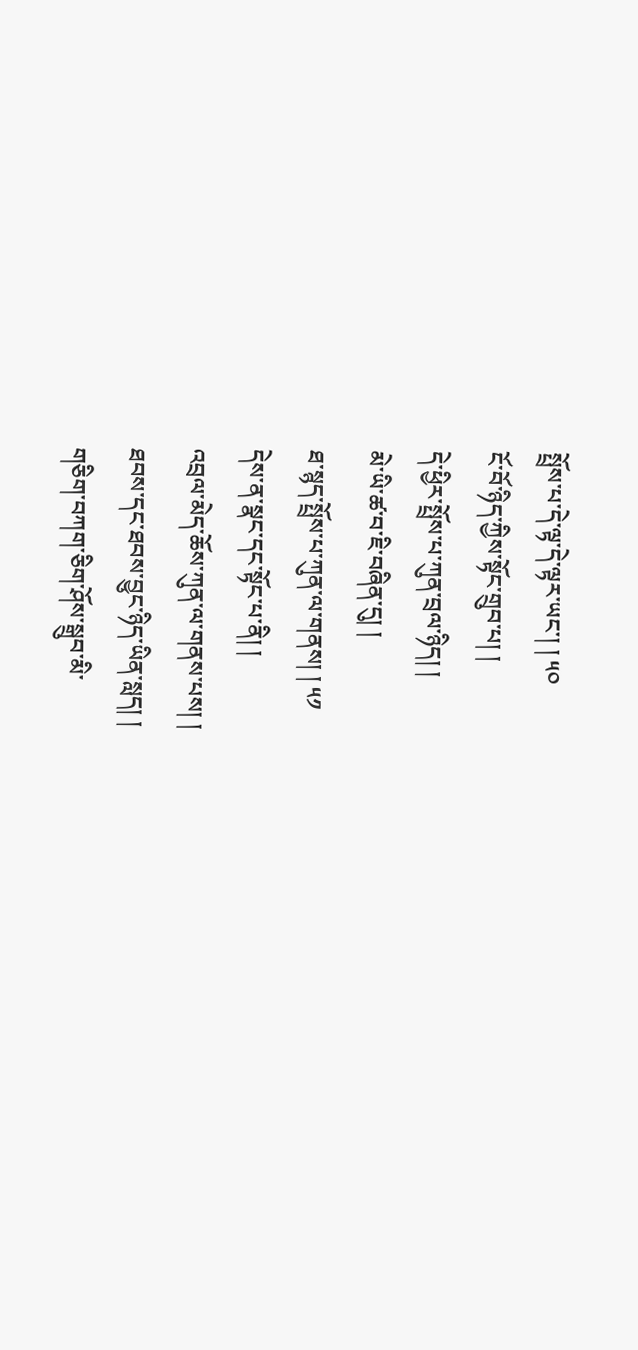སྤྲོས་པ་དེ་ལྟ་དེ་ལྟར་ཡང་། ། ༥༠
ངོ་བོ་ཉིད་ཀྱིས་སྟོང་གྲུབ་པ། །
དེ་ཕྱིར་སྤྲོས་པ་ཀུན་བྲལ་ཉིད། །
མེ་ཡི་ཚ་བ་ཇི་བཞིན་དུ། །
ཐ་སྙད་སྤྲོས་པ་ཀུན་ལ་གནས། ། ༥༡
དེས་ན་སྣང་དང་སྟོང་པ་ནི། །
འབྲལ་མེད་ཆོས་ཀུན་ལ་གནས་པས། །
ཐབས་དང་ཐབས་བྱུང་ཉིད་ཡིན་སླད། །
གཅིག་བཀག་ཅིག་ཤོས་སྒྲུབ་མི་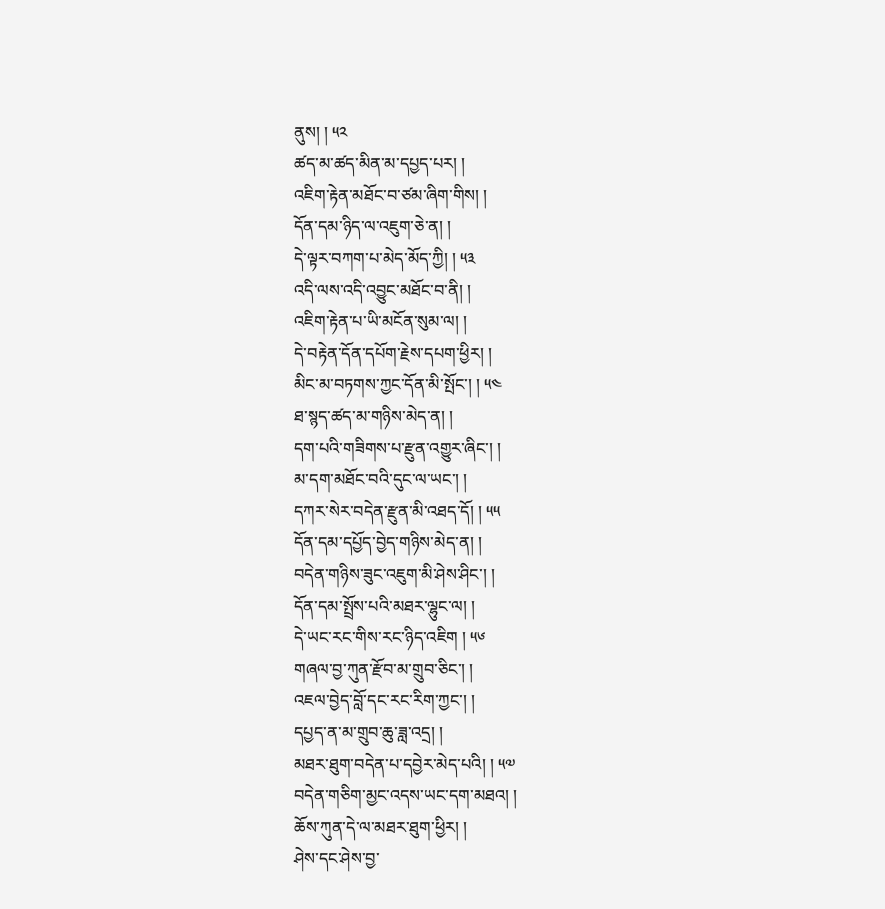ནུས། ། ༥༢
ཚད་མ་ཚད་མིན་མ་དཔྱད་པར། །
འཇིག་རྟེན་མཐོང་བ་ཙམ་ཞིག་གིས། །
དོན་དམ་ཉིད་ལ་འཇུག་ཅེ་ན། །
དེ་ལྟར་བཀག་པ་མེད་མོད་ཀྱི། ། ༥༣
འདི་ལས་འདི་འབྱུང་མཐོང་བ་ནི། །
འཇིག་རྟེན་པ་ཡི་མངོན་སུམ་ལ། །
དེ་བརྟེན་དོན་དཔོག་རྗེས་དཔག་ཕྱིར། །
མིང་མ་བཏགས་ཀྱང་དོན་མི་སྤོང་། ། ༥༤
ཐ་སྙད་ཚད་མ་གཉིས་མེད་ན། །
དག་པའི་གཟིགས་པ་རྫུན་འགྱུར་ཞིང་། །
མ་དག་མཐོང་བའི་དུང་ལ་ཡང་། །
དཀར་སེར་བདེན་རྫུན་མི་འཐད་དོ། ། ༥༥
དོན་དམ་དཔྱོད་བྱེད་གཉིས་མེད་ན། །
བདེན་གཉིས་ཟུང་འཇུག་མི་ཤེས་ཤིང་། །
དོན་དམ་སྤྲོས་པའི་མཐར་ལྷུང་ལ། །
དེ་ཡང་རང་གིས་རང་ཉིད་འཇིག ། ༥༦
གཞལ་བྱ་ཀུན་རྫོབ་མ་གྲུབ་ཅིང་། །
འཇལ་བྱེད་བློ་དང་རང་རིག་ཀྱང་། །
དཔྱད་ན་མ་གྲུབ་ཆུ་ཟླ་འདྲ། །
མཐར་ཐུག་བདེན་པ་དབྱེར་མེད་པའི། ། ༥༧
བདེན་གཅིག་མྱང་འདས་ཡང་དག་མཐའ། །
ཆོས་ཀུན་དེ་ལ་མཐར་ཐུག་ཕྱིར། །
ཤེས་དང་ཤེས་བྱ་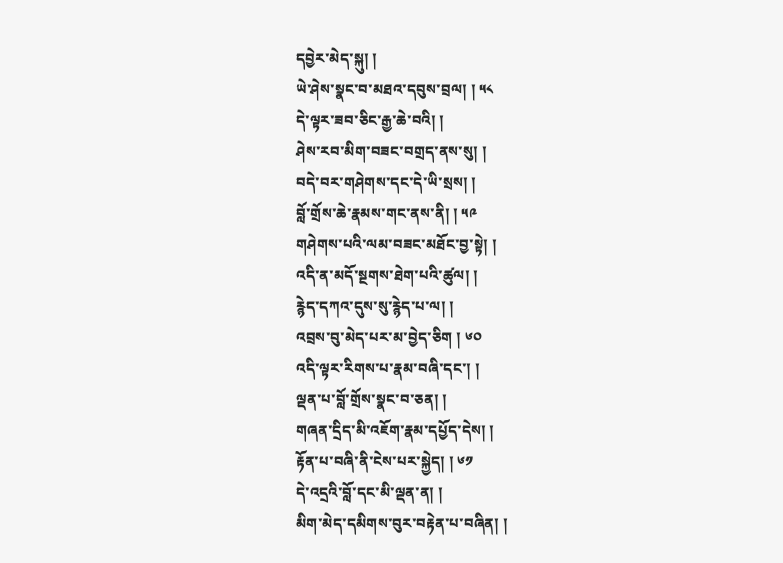དབྱེར་མེད་སྐུ། །
ཡེ་ཤེས་སྣང་བ་མཐའ་དབུས་བྲལ། ། ༥༨
དེ་ལྟར་ཟབ་ཅིང་རྒྱ་ཆེ་བའི། །
ཤེས་རབ་མིག་བཟང་བགྲད་ནས་སུ། །
བདེ་བར་གཤེགས་དང་དེ་ཡི་སྲས། །
བློ་གྲོས་ཆེ་རྣམས་གང་ནས་ནི། ། ༥༩
གཤེགས་པའི་ལམ་བཟང་མཐོང་བྱ་སྟེ། །
འདི་ན་མདོ་སྔགས་ཐེག་པའི་ཚུལ། །
རྙེད་དཀའ་དུས་སུ་རྙེད་པ་ལ། །
འབྲས་བུ་མེད་པར་མ་བྱེད་ཅིག ། ༦༠
འདི་ལྟར་རིགས་པ་རྣམ་བཞི་དང་། །
ལྡན་པ་བློ་གྲོས་སྣང་བ་ཅན། །
གཞན་དྲིད་མི་འཇོག་རྣམ་དཔྱོད་དེས། །
རྟོན་པ་བཞི་ནི་ངེས་པར་སྐྱེད། ། ༦༡
དེ་འདྲའི་བློ་དང་མི་ལྡན་ན། །
མིག་མེད་དམིགས་བུར་བརྟེན་པ་བཞིན། །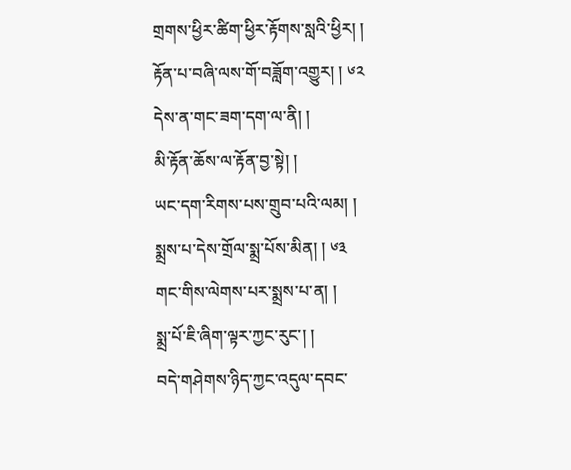གྲགས་ཕྱིར་ཚིག་ཕྱིར་རྟོགས་སླའི་ཕྱིར། །
རྟོན་པ་བཞི་ལས་གོ་བཟློག་འགྱུར། ། ༦༢
དེས་ན་གང་ཟག་དག་ལ་ནི། །
མི་རྟོན་ཆོས་ལ་རྟོན་བྱ་སྟེ། །
ཡང་དག་རིགས་པས་གྲུབ་པའི་ལམ། །
སྨྲས་པ་དེས་གྲོལ་སྨྲ་པོས་མིན། ། ༦༣
གང་གིས་ལེགས་པར་སྨྲས་པ་ན། །
སྨྲ་པོ་ཇི་ཞིག་ལྟར་ཀྱང་རུང་། །
བདེ་གཤེགས་ཉིད་ཀྱང་འདུལ་དབང་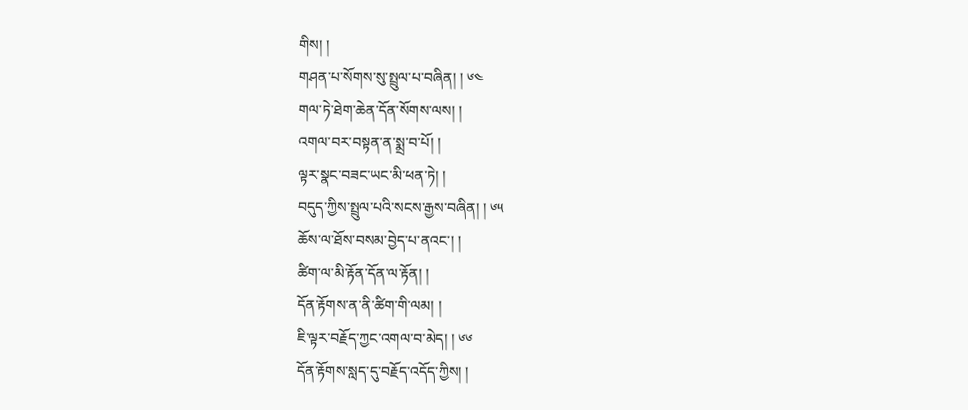གིས། །
གཤན་པ་སོགས་སུ་སྤྲུལ་པ་བཞིན། ། ༦༤
གལ་ཏེ་ཐེག་ཆེན་དོན་སོགས་ལས། །
འགལ་བར་བསྟན་ན་སྨྲ་བ་པོ། །
ལྟར་སྣང་བཟང་ཡང་མི་ཕན་ཏེ། །
བདུད་ཀྱིས་སྤྲུལ་པའི་སངས་རྒྱས་བཞིན། ། ༦༥
ཆོས་ལ་ཐོས་བསམ་བྱེད་པ་ནའང་། །
ཚིག་ལ་མི་རྟོན་དོན་ལ་རྟོན། །
དོན་རྟོགས་ན་ནི་ཚིག་གི་ལམ། །
ཇི་ལྟར་བརྗོད་ཀྱང་འགལ་བ་མེད། ། ༦༦
དོན་རྟོགས་སླད་དུ་བརྗོད་འདོད་ཀྱིས། །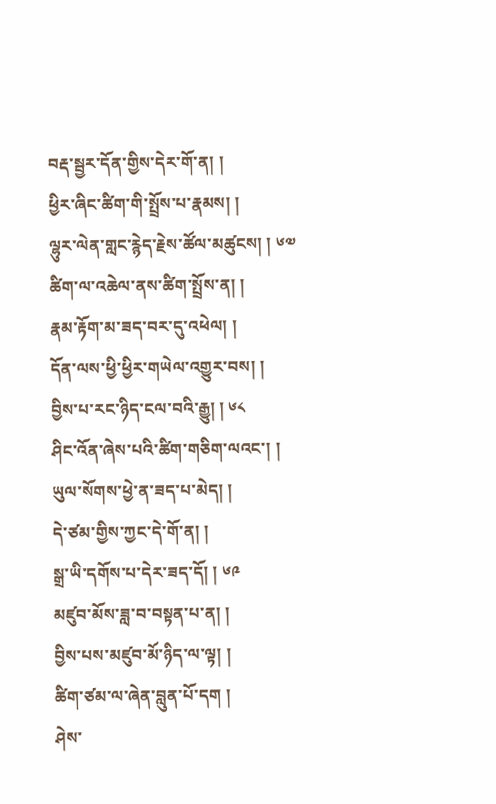བརྡ་སྦྱར་དོན་གྱིས་དེར་གོ་ན། །
ཕྱིར་ཞིང་ཚིག་གི་སྤྲོས་པ་རྣམས། །
ལྷུར་ལེན་གླང་རྙེད་རྗེས་ཚོལ་མཚུངས། ། ༦༧
ཚིག་ལ་འཆེལ་ནས་ཚིག་སྤྲོས་ན། །
རྣམ་རྟོག་མ་ཟད་བར་དུ་འཕེལ། །
དོན་ལས་ཕྱི་ཕྱིར་གཡེལ་འགྱུར་བས། །
བྱིས་པ་རང་ཉིད་ངལ་བའི་རྒྱུ། ། ༦༨
ཤིང་འོན་ཞེས་པའི་ཚིག་གཅིག་ལའང་། །
ཡུལ་སོགས་ཕྱེ་ན་ཟད་པ་མེད། །
དེ་ཙམ་གྱིས་ཀྱང་དེ་གོ་ན། །
སྒྲ་ཡི་དགོས་པ་དེར་ཟད་དོ། ། ༦༩
མཛུབ་མོས་ཟླ་བ་བསྟན་པ་ན། །
བྱིས་པས་མཛུབ་མོ་ཉིད་ལ་ལྟ། །
ཚིག་ཙམ་ལ་ཞེན་བླུན་པོ་དག །
ཤེས་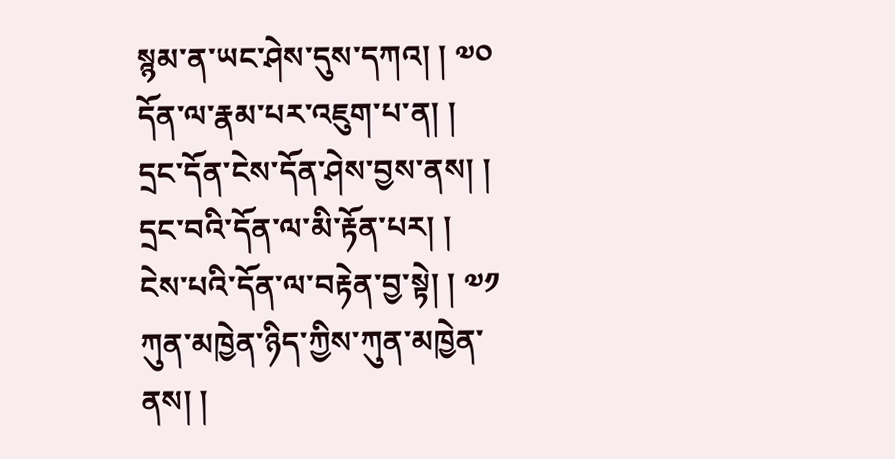སྙམ་ན་ཡང་ཤེས་དུས་དཀའ། ། ༧༠
དོན་ལ་རྣམ་པར་འཇུག་པ་ན། །
དྲང་དོན་ངེས་དོན་ཤེས་བྱས་ནས། །
དྲང་བའི་དོན་ལ་མི་རྟོན་པར། །
ངེས་པའི་དོན་ལ་བརྟེན་བྱ་སྟེ། ། ༧༡
ཀུན་མཁྱེན་ཉིད་ཀྱིས་ཀུན་མཁྱེན་ནས། །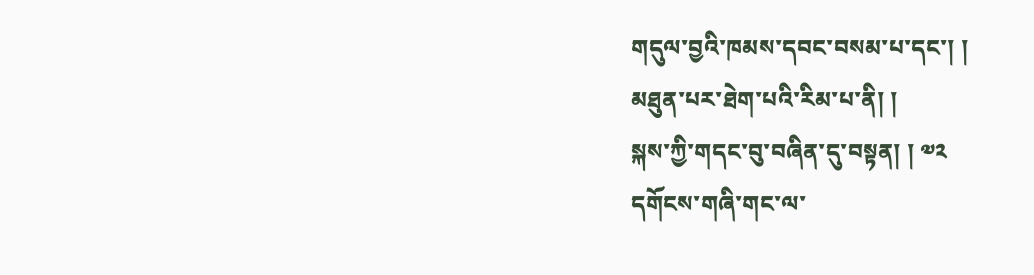གདུལ་བྱའི་ཁམས་དབང་བསམ་པ་དང་། །
མཐུན་པར་ཐེག་པའི་རིམ་པ་ནི། །
སྐས་ཀྱི་གདང་བུ་བཞིན་དུ་བསྟན། ། ༧༢
དགོངས་གཞི་གང་ལ་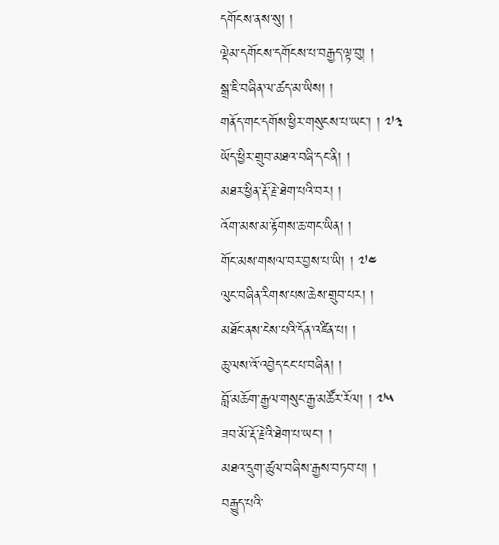དགོངས་ནས་སུ། །
ལྡེམ་དགོངས་དགོངས་པ་བརྒྱད་ལྟ་བུ། །
སྒྲ་ཇི་བཞིན་ལ་ཚད་མ་ཡིས། །
གནོད་གང་དགོས་ཕྱིར་གསུངས་པ་ཡང་། ། ༧༣
ཡོད་ཕྱིར་གྲུབ་མཐའ་བཞི་དང་ནི། །
མཐར་ཕྱིན་རྡོ་རྗེ་ཐེག་པའི་བར། །
འོག་མས་མ་རྟོགས་ཆ་གང་ཡིན། །
གོང་མས་གསལ་བར་བྱས་པ་ཡི། ། ༧༤
ལུང་བཞིན་རིགས་པས་ཆེས་གྲུབ་པར། །
མཐོང་ནས་ངེས་པའི་དོན་འཛིན་པ། །
ཆུ་ལས་འོ་འབྱེད་ངང་པ་བཞིན། །
བློ་མཆོག་རྒྱལ་གསུང་རྒྱ་མཚོར་རོལ། ། ༧༥
ཟབ་མོ་རྡོ་རྗེའི་ཐེག་པ་ཡང་། །
མཐའ་དྲུག་ཚུལ་བཞིས་རྒྱས་བཏབ་པ། །
བརྒྱུད་པའི་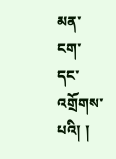མན་ངག་དང་འགྲོགས་པའི། །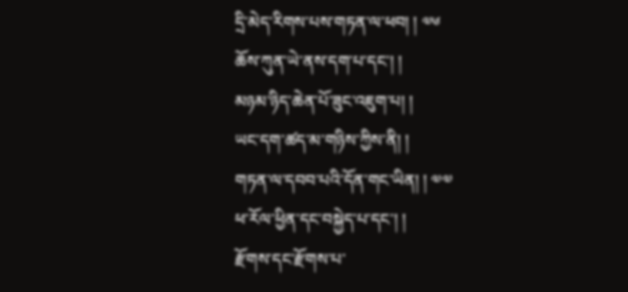དྲི་མེད་རིགས་པས་གཏན་ལ་ཕབ། ། ༧༦
ཆོས་ཀུན་ཡེ་ནས་དག་པ་དང་། །
མཉམ་ཉིད་ཆེན་པོ་ཟུང་འཇུག་པ། །
ཡང་དག་ཚད་མ་གཉིས་ཀྱིས་ནི། །
གཏན་ལ་དབབ་པའི་དོན་གང་ཡིན། ། ༧༧
ཕ་རོལ་ཕྱིན་དང་བསྐྱེད་པ་དང་། །
རྫོགས་དང་རྫོགས་པ་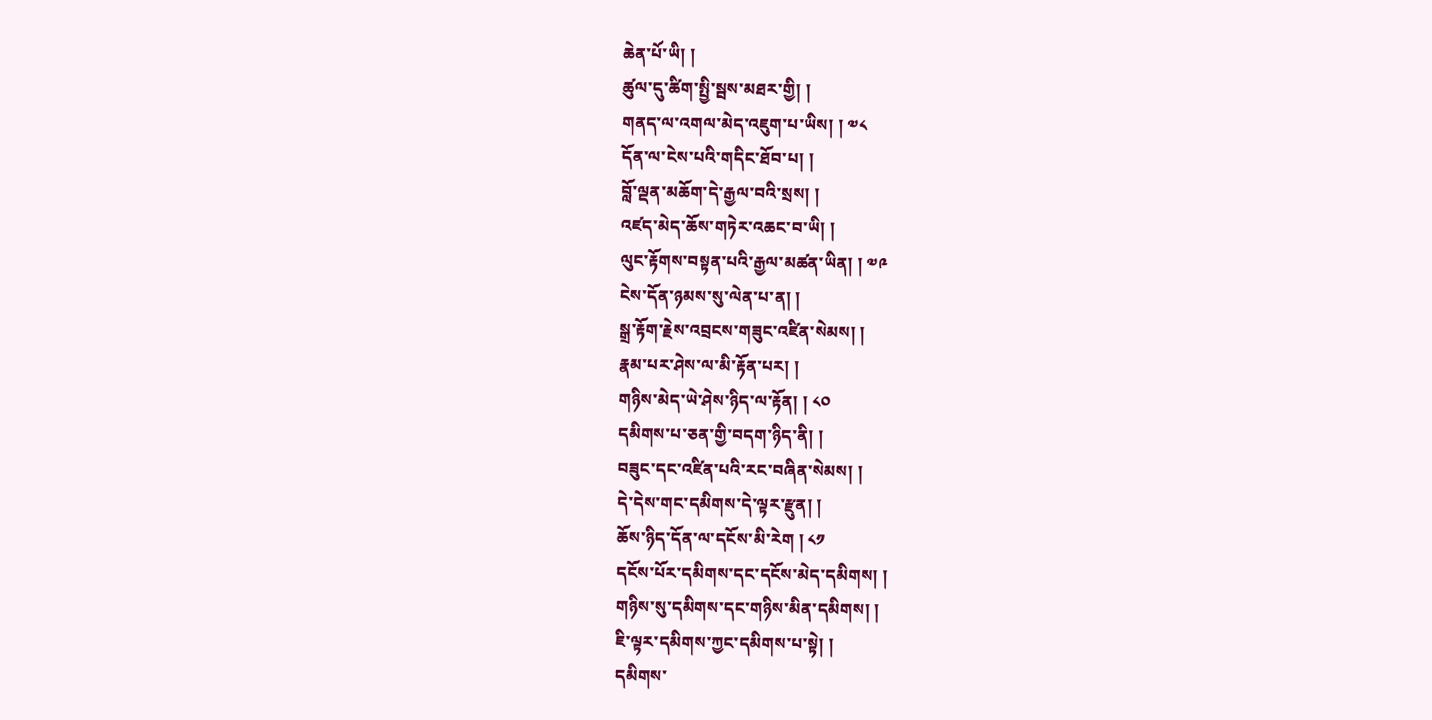ཆེན་པོ་ཡི། །
ཚུལ་དུ་ཚིག་སྤྱི་སྦས་མཐར་གྱི། །
གནད་ལ་འགལ་མེད་འཇུག་པ་ཡིས། ། ༧༨
དོན་ལ་ངེས་པའི་གདིང་ཐོབ་པ། །
བློ་ལྡན་མཆོག་དེ་རྒྱལ་བའི་སྲས། །
འཛད་མེད་ཆོས་གཏེར་འཆང་བ་ཡི། །
ལུང་རྟོགས་བསྟན་པའི་རྒྱལ་མཚན་ཡིན། ། ༧༩
ངེས་དོན་ཉམས་སུ་ལེན་པ་ན། །
སྒྲ་རྟོག་རྗེས་འབྲངས་གཟུང་འཛིན་སེམས། །
རྣམ་པར་ཤེས་ལ་མི་རྟོན་པར། །
གཉིས་མེད་ཡེ་ཤེས་ཉིད་ལ་རྟོན། ། ༨༠
དམིགས་པ་ཅན་གྱི་བདག་ཉིད་ནི། །
བཟུང་དང་འཛིན་པའི་རང་བཞིན་སེམས། །
དེ་དེས་གང་དམིགས་དེ་ལྟར་རྫུན། །
ཆོས་ཉིད་དོན་ལ་དངོས་མི་རེག ། ༨༡
དངོས་པོར་དམིགས་དང་དངོས་མེད་དམིགས། །
གཉིས་སུ་དམིགས་དང་གཉིས་མིན་དམིགས། །
ཇི་ལྟར་དམིགས་ཀྱང་དམིགས་པ་སྟེ། །
དམིགས་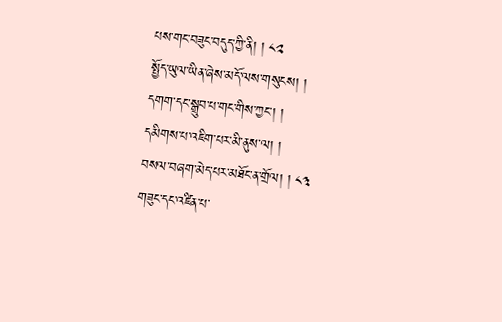པས་གང་བཟུང་བདུད་ཀྱི་ནི། ། ༨༢
སྤྱོད་ཡུལ་ཡིན་ཞེས་མདོ་ལས་གསུངས། །
དགག་དང་སྒྲུབ་པ་གང་གིས་ཀྱང་། །
དམིགས་པ་འཇིག་པར་མི་ནུས་ལ། །
བསལ་བཞག་མེད་པར་མཐོང་ན་གྲོལ། ། ༨༣
གཟུང་དང་འཛིན་པ་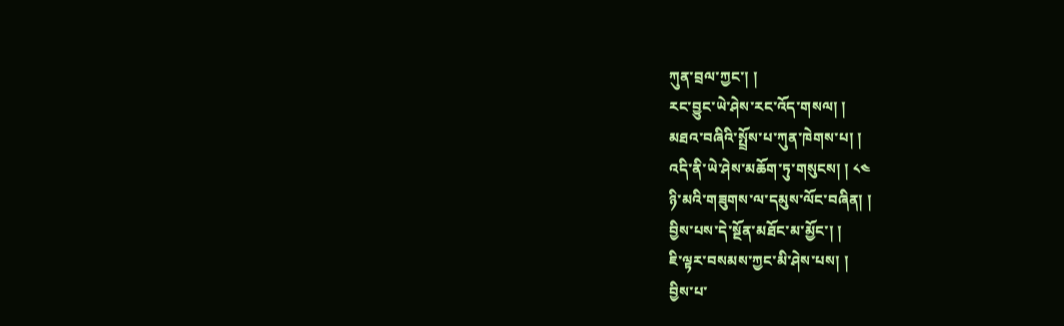ཀུན་བྲལ་ཀྱང་། །
རང་བྱུང་ཡེ་ཤེས་རང་འོད་གསལ། །
མཐའ་བཞིའི་སྤྲོས་པ་ཀུན་ཁེགས་པ། །
འདི་ནི་ཡེ་ཤེས་མཆོག་ཏུ་གསུངས། ། ༨༤
ཉི་མའི་གཟུགས་ལ་དམུས་ལོང་བཞིན། །
བྱིས་པས་དེ་སྔོན་མཐོང་མ་མྱོང་། །
ཇི་ལྟར་བསམས་ཀྱང་མི་ཤེས་པས། །
བྱིས་པ་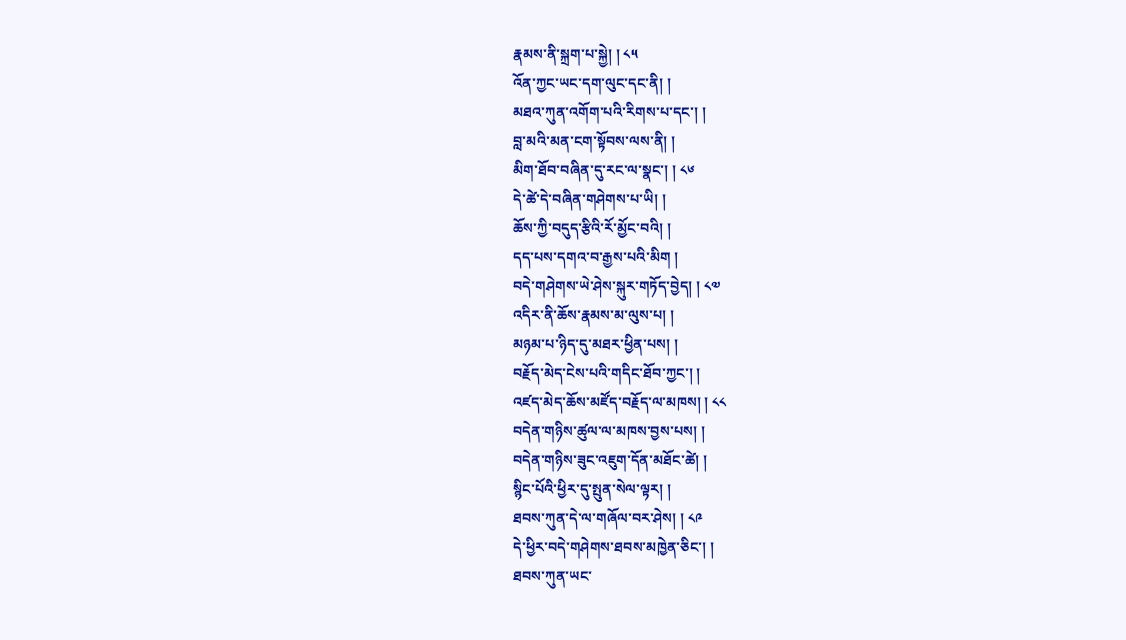རྣམས་ནི་སྐྲག་པ་སྐྱེ། ། ༨༥
འོན་ཀྱང་ཡང་དག་ལུང་དང་ནི། །
མཐའ་ཀུན་འགོག་པའི་རིགས་པ་དང་། །
བླ་མའི་མན་ངག་སྟོབས་ལས་ནི། །
མིག་ཐོབ་བཞིན་དུ་རང་ལ་སྣང་། ། ༨༦
དེ་ཚེ་དེ་བཞིན་གཤེགས་པ་ཡི། །
ཆོས་ཀྱི་བདུད་རྩིའི་རོ་མྱོང་བའི། །
དད་པས་དགའ་བ་རྒྱས་པའི་མིག །
བདེ་གཤེགས་ཡེ་ཤེས་སྐུར་གཏོད་བྱེད། ། ༨༧
འདིར་ནི་ཆོས་རྣམས་མ་ལུས་པ། །
མཉམ་པ་ཉིད་དུ་མཐར་ཕྱིན་པས། །
བརྗོད་མེད་ངེས་པའི་གདིང་ཐོབ་ཀྱང་། །
འཛད་མེད་ཆོས་མཛོད་བརྗོད་ལ་མཁས། ། ༨༨
བདེན་གཉིས་ཚུལ་ལ་མཁས་བྱས་པས། །
བདེན་གཉིས་ཟུང་འཇུག་དོན་མཐོང་ཚེ། །
སྙིང་པོའི་ཕྱིར་དུ་སྤུན་སེལ་ལྟར། །
ཐབས་ཀུན་དེ་ལ་གཞོལ་བར་ཤེས། ། ༨༩
དེ་ཕྱིར་བདེ་གཤེགས་ཐབས་མཁྱེན་ཅིང་། །
ཐབས་ཀུན་ཡང་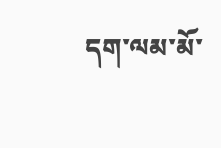དག་ལམ་མོ་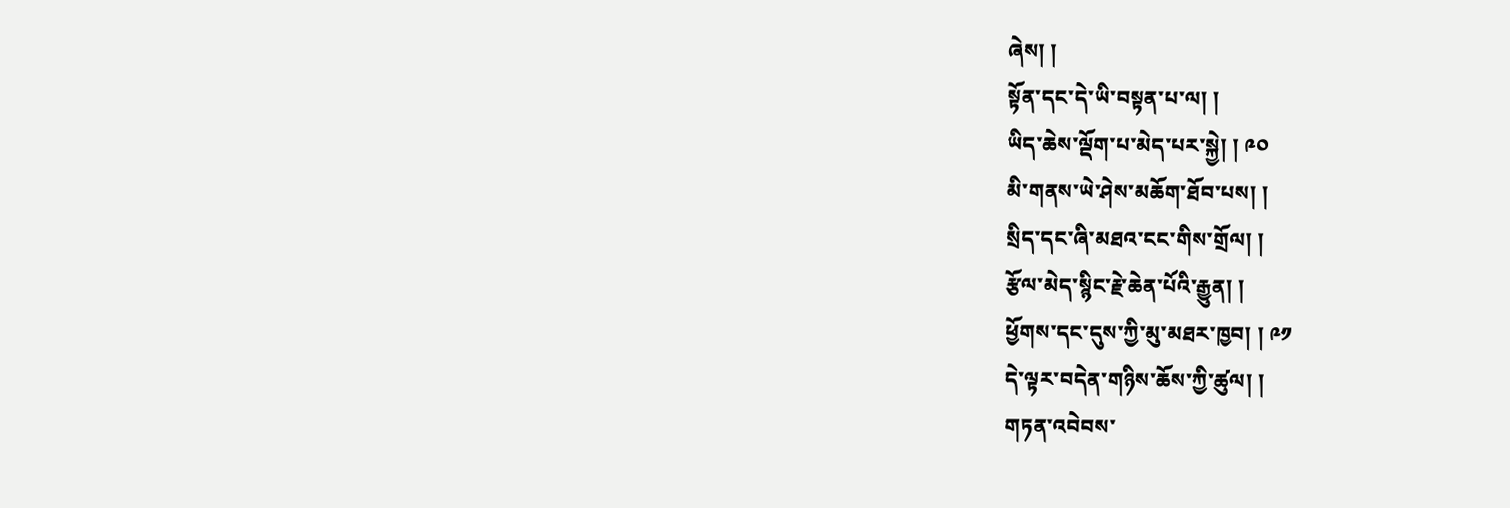ཞེས། །
སྟོན་དང་དེ་ཡི་བསྟན་པ་ལ། །
ཡིད་ཆེས་ལྡོག་པ་མེད་པར་སྐྱེ། ། ༩༠
མི་གནས་ཡེ་ཤེས་མཆོག་ཐོབ་པས། །
སྲིད་དང་ཞི་མཐའ་ངང་གིས་གྲོལ། །
རྩོལ་མེད་སྙིང་རྗེ་ཆེན་པོའི་རྒྱུན། །
ཕྱོགས་དང་དུས་ཀྱི་མུ་མཐར་ཁྱབ། ། ༩༡
དེ་ལྟར་བདེན་གཉིས་ཆོས་ཀྱི་ཚུལ། །
གཏན་འབེབས་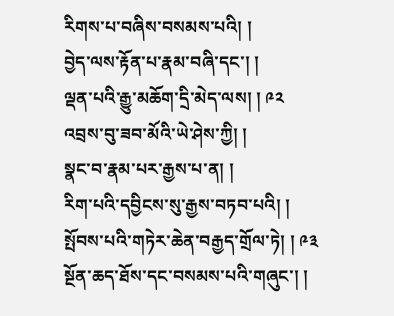རིགས་པ་བཞིས་བསམས་པའི། །
བྱེད་ལས་རྟོན་པ་རྣམ་བཞི་དང་། །
ལྡན་པའི་རྒྱུ་མཆོག་དྲི་མེད་ལས། ། ༩༢
འབྲས་བུ་ཟབ་མོའི་ཡེ་ཤེས་ཀྱི། །
སྣང་བ་རྣམ་པར་རྒྱས་པ་ན། །
རིག་པའི་དབྱིངས་སུ་རྒྱས་བཏབ་པའི། །
སྤོབས་པའི་གཏེར་ཆེན་བརྒྱད་གྲོལ་ཏེ། ། ༩༣
སྔོན་ཆད་ཐོས་དང་བསམས་པའི་གཞུང་། །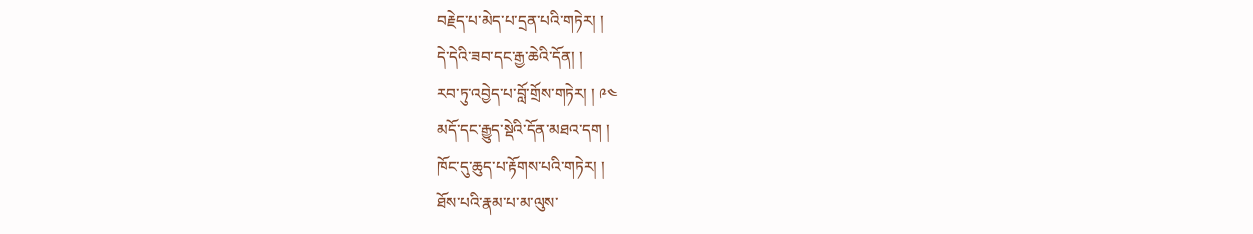བརྗེད་པ་མེད་པ་དྲན་པའི་གཏེར། །
དེ་དེའི་ཟབ་དང་རྒྱ་ཆེའི་དོན། །
རབ་ཏུ་འབྱེད་པ་བློ་གྲོས་གཏེར། ། ༩༤
མདོ་དང་རྒྱུད་སྡེའི་དོན་མཐའ་དག །
ཁོང་དུ་ཆུད་པ་རྟོགས་པའི་གཏེར། །
ཐོས་པའི་རྣམ་པ་མ་ལུས་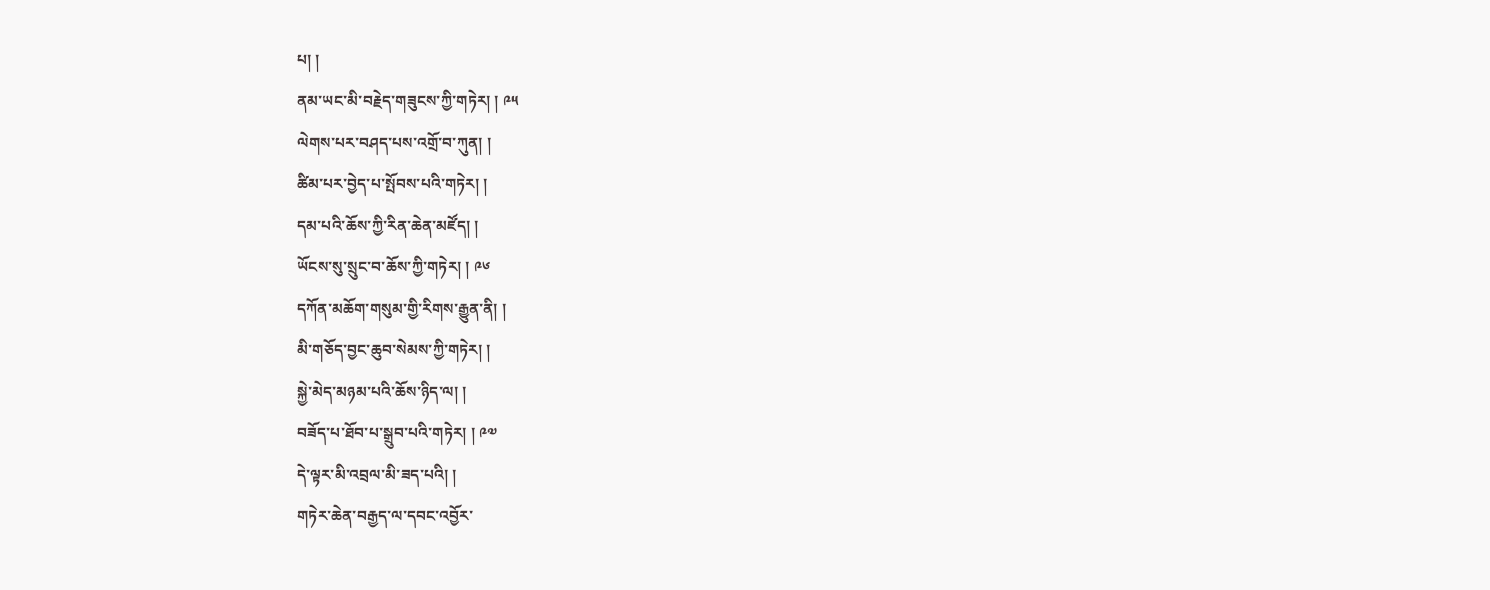པ། །
ནམ་ཡང་མི་བརྗེད་གཟུངས་ཀྱི་གཏེར། ། ༩༥
ལེགས་པར་བཤད་པས་འགྲོ་བ་ཀུན། །
ཚིམ་པར་བྱེད་པ་སྤོབས་པའི་གཏེར། །
དམ་པའི་ཆོས་ཀྱི་རིན་ཆེན་མཛོད། །
ཡོངས་སུ་སྲུང་བ་ཆོས་ཀྱི་གཏེར། ། ༩༦
དཀོན་མཆོག་གསུམ་གྱི་རིགས་རྒྱུན་ནི། །
མི་གཅོད་བྱང་ཆུབ་སེམས་ཀྱི་གཏེར། །
སྐྱེ་མེད་མཉམ་པའི་ཆོས་ཉིད་ལ། །
བཟོད་པ་ཐོབ་པ་སྒྲུབ་པའི་གཏེར། ། ༩༧
དེ་ལྟར་མི་འབྲལ་མི་ཟད་པའི། །
གཏེར་ཆེན་བརྒྱད་ལ་དབང་འབྱོར་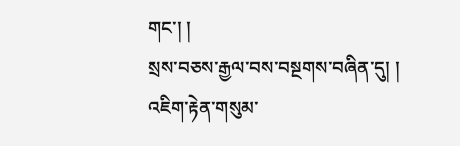གང་། །
སྲས་བཅས་རྒྱལ་བས་བསྔགས་བཞིན་དུ། །
འཇིག་རྟེན་གསུམ་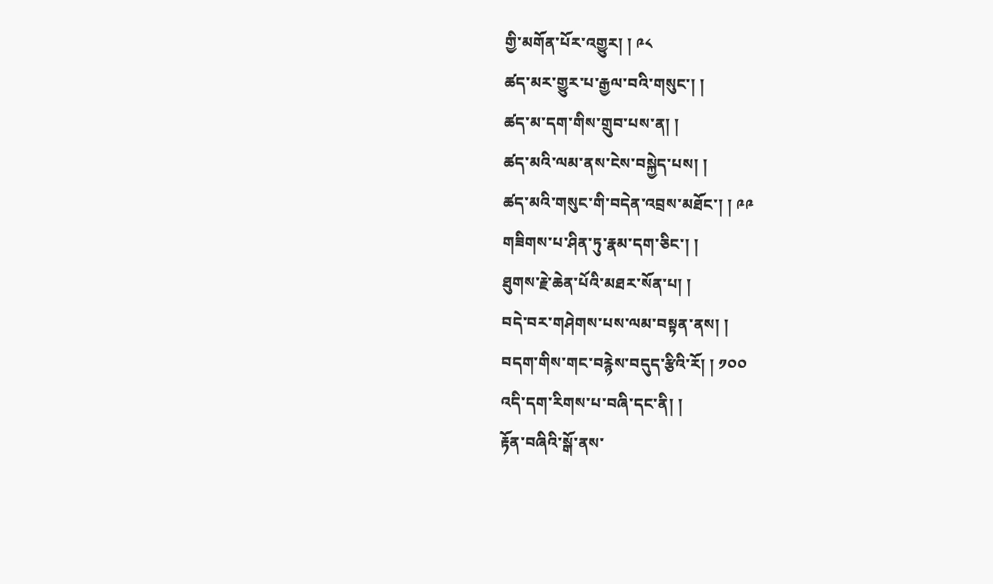གྱི་མགོན་པོར་འགྱུར། ། ༩༨
ཚད་མར་གྱུར་པ་རྒྱལ་བའི་གསུང་། །
ཚད་མ་དག་གིས་གྲུབ་པས་ན། །
ཚད་མའི་ལམ་ནས་ངེས་བསྐྱེད་པས། །
ཚད་མའི་གསུང་གི་བདེན་འབྲས་མཐོང་། ། ༩༩
གཟིགས་པ་ཤིན་ཏུ་རྣམ་དག་ཅིང་། །
ཐུགས་རྗེ་ཆེན་པོའི་མཐར་སོན་པ། །
བདེ་བར་གཤེགས་པས་ལམ་བསྟན་ནས། །
བདག་གིས་གང་བརྙེས་བདུད་རྩིའི་རོ། ། ༡༠༠
འདི་དག་རིགས་པ་བཞི་དང་ནི། །
རྟོན་བཞིའི་སྒོ་ནས་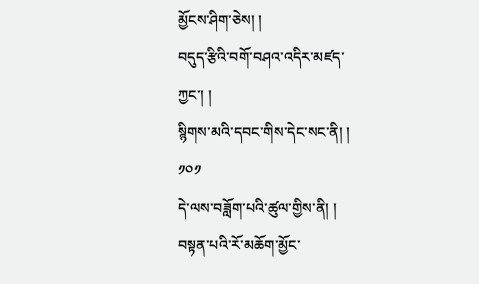མྱོངས་ཤིག་ཅེས། །
བདུད་རྩིའི་བགོ་བཤའ་འདིར་མཛད་ཀྱང་། །
སྙིགས་མའི་དབང་གིས་དེང་སང་ནི། ། ༡༠༡
དེ་ལས་བཟློག་པའི་ཚུལ་གྱིས་ནི། །
བསྟན་པའི་རོ་མཆོག་མྱོང་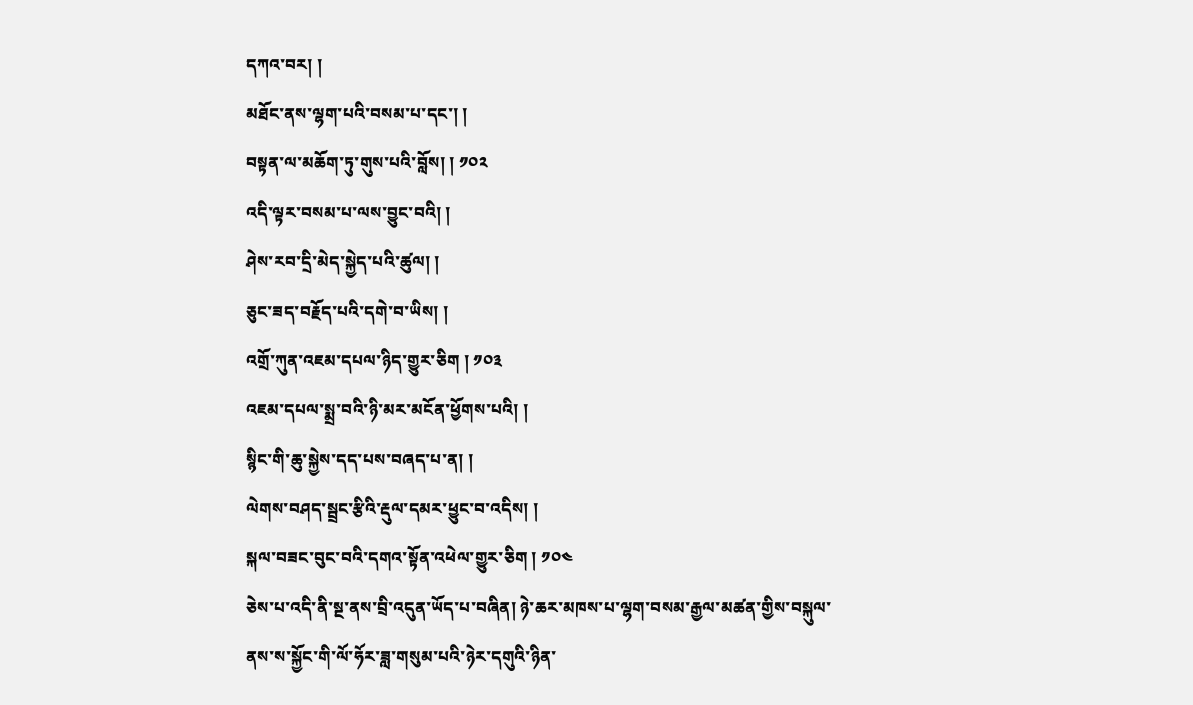དཀའ་བར། །
མཐོང་ནས་ལྷག་པའི་བསམ་པ་དང་། །
བསྟན་ལ་མཆོག་ཏུ་གུས་པའི་བློས། ། ༡༠༢
འདི་ལྟར་བསམ་པ་ལས་བྱུང་བའི། །
ཤེས་རབ་དྲི་མེད་སྐྱེད་པའི་ཚུལ། །
ཅུང་ཟད་བརྗོད་པའི་དགེ་བ་ཡིས། །
འགྲོ་ཀུན་འཇམ་དཔལ་ཉིད་གྱུར་ཅིག ། ༡༠༣
འཇམ་དཔལ་སྨྲ་བའི་ཉི་མར་མངོན་ཕྱོགས་པའི། །
སྙིང་གི་ཆུ་སྐྱེས་དད་པས་བཞད་པ་ན། །
ལེགས་བཤད་སྦྲང་རྩིའི་རྡུལ་དམར་ཕྱུང་བ་འདིས། །
སྐལ་བཟང་བུང་བའི་དགའ་སྟོན་འཕེལ་གྱུར་ཅིག ། ༡༠༤
ཅེས་པ་འདི་ནི་སྔ་ནས་བྲི་འདུན་ཡོད་པ་བཞིན། ཉེ་ཆར་མཁས་པ་ལྷག་བསམ་རྒྱལ་མཚན་གྱིས་བསྐུལ་ནས་ས་སྐྱོང་གི་ལོ་ཧོར་ཟླ་གསུམ་པའི་ཉེར་དགུའི་ཉིན་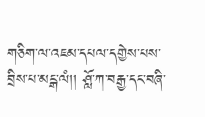གཅིག་ལ་འཇམ་དཔལ་དགྱེས་པས་བྲིས་པ་མངྒ་ལཾ།། ཤློ་ཀ་བརྒྱ་དང་བཞི་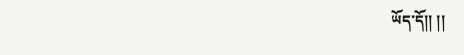ཡོད་དོ།། །།